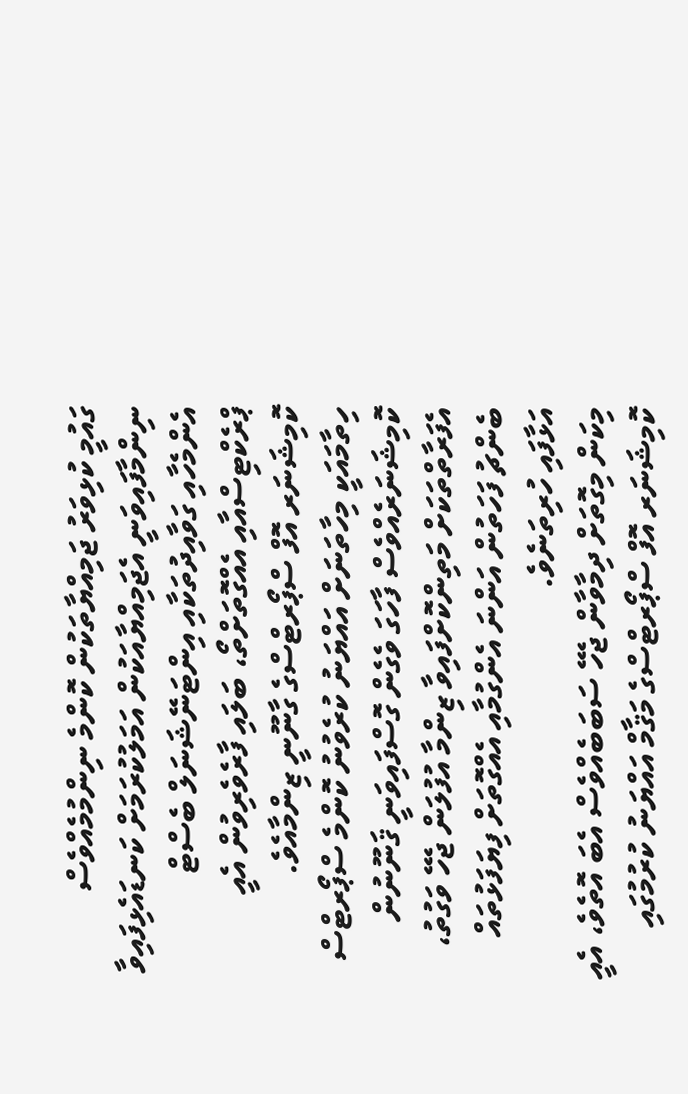ގައުމީ ކުޅިވަރު ޖަމިއްޔާތަކުން ކޮންމެ ނިންމުމެއްވެސް ނިންމާފައިވަނީ އެޖަމިއްޔާއަކުން އަމަލުކުރަމަށް ކަނޑައެޅިފައިވާ އެންމެހާއި ގަވާއިދުތަކާއި އިންޓަނޭޝަނަލް ބެސްޓް ޕްރެކްޓިސްއާއި އެއްގޮތަށްތޯ، ބަލައި ފާރެވެރިވުން އެއީ ކޮމިޝަނަރ އޮފް ސްޕޯރޓްސްގެ ގާނޫނީ ޒިންމާއެވެ.
ހިތާމައަކީ މިހާތަނަށް އައްޔަނު ކުރެވުނު ކޮންމެ ސްޕޯރޓްސް ކޮމިޝަނަރެއްވެސް ފާހަގަ ވެގެން ގޮސްފައިވަނީ ޤަނޫނުން އެފަރާތްތަކަށް މަތިންކޮށްފައިވާ ޒިންމާ އުފުލަން ޖެހޭ ވަގުތު، ބެންޗު ފަހަތުން އަންނަ އެންގުމާއި އެއްގޮތަށް ފިޔަފަޅުތައް އަޅާފައި ހުރިތަނެވެ.
މިކަން މިގޮތަށް ދިމާވާން ޖެހޭ ސަބަބެއްވެސް އެބަ އޮތެވެ، އެއީ ކޮމިޝަނަރ އޮފް ސްޕޯރޓްސްގެ މަޤާމް އައްޔަނު ކުރުމުގައި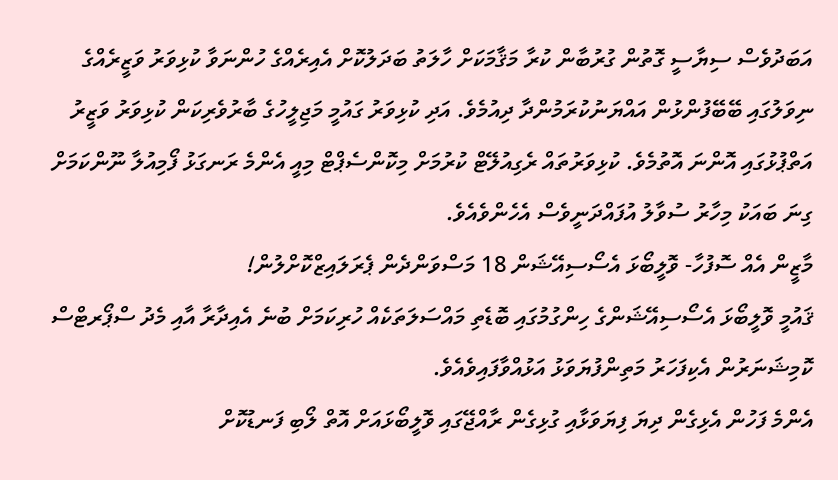އަބަދުވެސް ސިޔާސީ ގޮތުން ގުރުބާން ކުރާ މަޤާމަކަށް ހާލަތު ބަދަލުކޮށް އެއިރެއްގެ ހުންނަވާ ކުޅިވަރު ވަޒީރެއްގެ ނިވަލުގައި ބޭބޭފުންޅުން އައްޔަނުކުރަމުންދާ ދިއުމެވެ. އަދި ކުޅިވަރު ގައުމީ މަޖިލީހުގެ ބާރުވެރިކަން ކުޅިވަރު ވަޒީރު އަތްޕުޅުގައި އޮންނަ އޮތުމެވެ. ކުޅިވަރުތައް ރެގިއުލޭޓް ކުރުމަށް މިކޮންސެޕްޓް މިއީ އެންމެ ރަނގަޅު ފޯމިއުލާ ނޫންކަމަށް ގިނަ ބައަކު މިހާރު ސުވާލު އުފައްދަނީވެސް އެހެންވެއެވެ.
މާޒީން އެއް ސޮފުހާ- ވޮލީބޯޅަ އެސޯސިއޭޝަން 18 މަސްވަންދެން ޕެރަލައިޒްކޮށްލުން!
ޤައުމީ ވޮލީބޯޅަ އެސޯސިއޭޝަންގެ ހިންގުމުގައި ބޮޑެތި މައްސަލަތަކެއް ހުރިކަމަށް ބުނެ އެއިދާރާ އާއި މެދު ސްޕޯރޓްސް ކޮމިޝަނަރުން އެކިފަހަރު މަތިންފުޔަވަޅު އަޅުއްވާފައިވެއެވެ.
އެންމެ ފަހުން އެޅިގެން ދިޔަ ފިޔަވަޅާއި ގުޅިގެން ރާއްޖޭގައި ވޮލީބޯޅައަށް އޮތް ލޯބި ފަނޑުކޮށް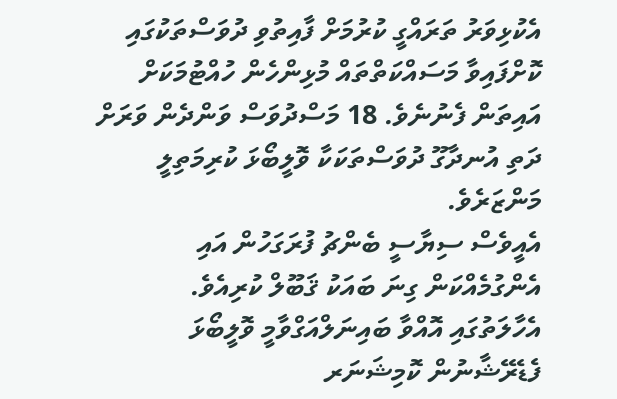އެކުޅިވަރު ތަރައްގީ ކުރުމަށް ފާއިތުވި ދުވަސްތަކުގައި ކޮށްފައިވާ މަސައްކަތްތައް މުޅިންހެން ހުއްޓުމަކަށް އައިތަން ފެނުނެވެ. 18 މަސްދުވަސް ވަންދެން ވަރަށް ދަތި އުނދާގޫ ދުވަސްތަކަކާ ވޮލީބޯޅަ ކުރިމަތިލީ މަންޒަރެވެ.
އެއީވެސް ސިޔާސީ ބެންޗު ފުރަގަހުން އައި އެންގުމެއްކަން ގިނަ ބައަކު ޤަބޫލް ކުރިއެވެ. އެހާލަތުގައި އޮއްވާ ބައިނަލްއަގްވާމީ ވޮލީބޯޅަ ފެޑެރޭޝާނުން ކޮމިޝަނަރ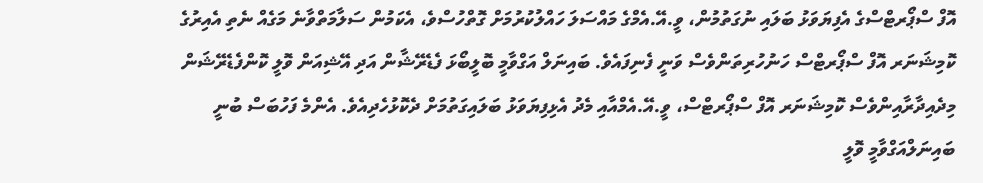އޮފް ސްޕޯރޓްސްގެ އެފިޔަވަޅު ބަލައި ނުގަތުމުން، ވީ.އޭ.އެމްގެ މައްސަލަ ހައްލުކުރުމަށް ގޮތްހުސްވެ، އެކަމުން ސަލާމަތްވާނެ މަގެއް ނެތި އެއިރުގެ ކޮމިޝަނަރ އޮފް ސްޕޯރޓްސް ހަނުހުރިތަންވެސް ވަނީ ފެނިފައެވެ. ބައިނަލް އަގްވާމީ ބޮލީބޯޅަ ފެޑެރޭޝާން އަދި އޭޝިއަން ވޮލީ ކޮންފެޑެރޭޝަން މިދެއިދާރާއިންވެސް ކޮމިޝަނަރ އޮފް ސްޕޯރޓްސް، ވީ.އޭ.އެމްއާއި މެދު އެޅިފިޔަވަޅު ބަލައިގަތުމަށް ދެކޮޅުހެދިއެވެ. އެންމެ ފަހުބަސް ބުނީ ބައިނަލްއަގްވާމީ ވޮލީ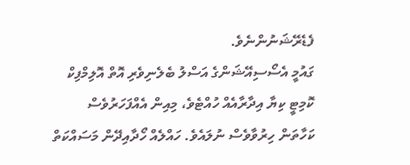ފެޑެރޭޝަނުންނެވެ.
ގައުމީ އެސޯސިއޭޝަންގެ އަސްލު ބެލެނިވެރި އޮތް އޮލިމްފިކް ކޮމިޓީ ކިޔާ އިދާރާއެއް ހުއްޓެވެ، މިއިން އެއްފަހަރުވެސް ކަހާތަން ހިރުވާވެސް ނުލައެވެ. ހައްލެއް ހޯދާއިދޭން މަސައްކަތް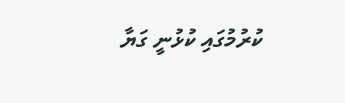ކުރުމުގައި ކުޅުނީ ގަޔާ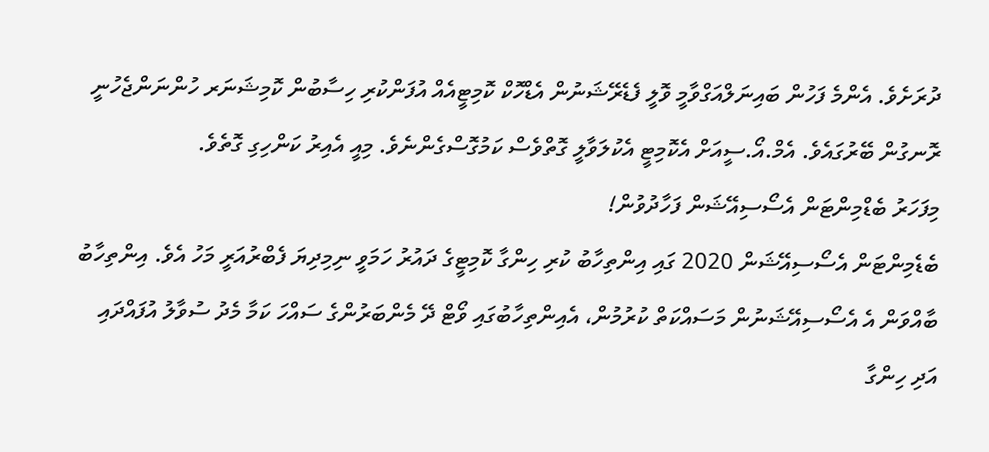ދުރަށެވެ. އެންމެ ފަހުން ބައިނަލްއަގްވާމީ ވޮލީ ފެޑެރޭޝަނުން އެޑްހޮކް ކޮމިޓީއެއް އުފަންކުރި ހިސާބުން ކޮމިޝަނަރ ހުންނަންޖެހުނީ ރޮނގުން ބޭރުގައެވެ. އެމް.އޯ.ސީއަށް އެކޮމިޓީ އެކުލަވާލީ ގޮތްވެސް ކަމުގޮސްގެންނެވެ. މިއީ އެއިރު ކަންހިގި ގޮތެވެ.
މިފަހަރު ބެޑްމިންޓަން އެސޯސިއޭޝަން ފަހާދުވުން!
ބެޑެމިންޓަން އެސޯސިއޭޝަން 2020 ގައި އިންތިހާބު ކުރި ހިންގާ ކޮމިޓީގެ ދައުރު ހަމަވީ ނިމިދިޔަ ފެބްރުއަރީ މަހު އެވެ. އިންތިހާބު ބާއްވަން އެ އެސޯސިއޭޝަނުން މަސައްކަތް ކުރުމުން، އެއިންތިހާބުގައި ވޯޓް ދޭ މެންބަރުންގެ ސައްހަ ކަމާ މެދު ސުވާލު އުފައްދައި އަދި ހިންގާ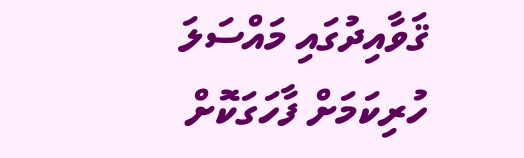ޤަވާއިދުގައި މައްސަލަ ހުރިކަމަށް ފާހަގަކޮށް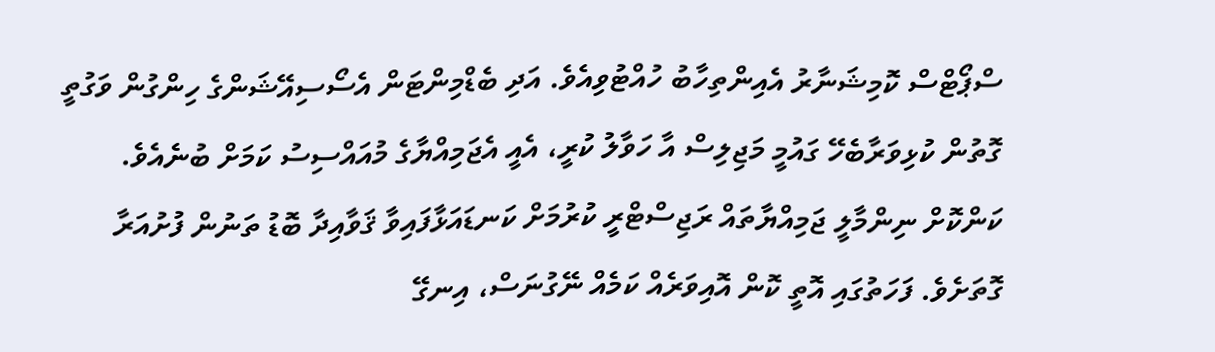ސްޕޯޓްސް ކޮމިޝަނާރު އެއިންތިހާބު ހުއްޓުވިއެވެ. އަދި ބެޑްމިންޓަން އެސޯސިއޭޝަންގެ ހިންގުން ވަގުތީ ގޮތުން ކުޅިވަރާބެހޭ ގައުމީ މަޖިލިސް އާ ހަވާލު ކުރީ، އެއީ އެޖަމިއްޔާގެ މުއައްސިސު ކަމަށް ބުނެއެވެ.
ކަންކޮށް ނިންމާލީ ޖަމިއްޔާތައް ރަޖިސްޓްރީ ކުރުމަށް ކަނޑައަޅާފައިވާ ޤަވާއިދާ ބޮޑު ތަނުން ފުށުއަރާ ގޮތަށެވެ. ފަހަތުގައި އޮތީ ކޮން އޮއިވަރެއް ކަމެއް ނޭގުނަސް، އިނގޭ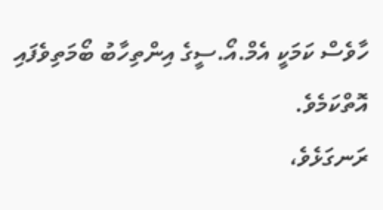ހާވެސް ކަމަކީ އެމް.އޯ.ސީގެ އިންތިހާބު ބޯމަތިވެފައި އޮތްކަމެވެ.
ރަނގަޅެވެ،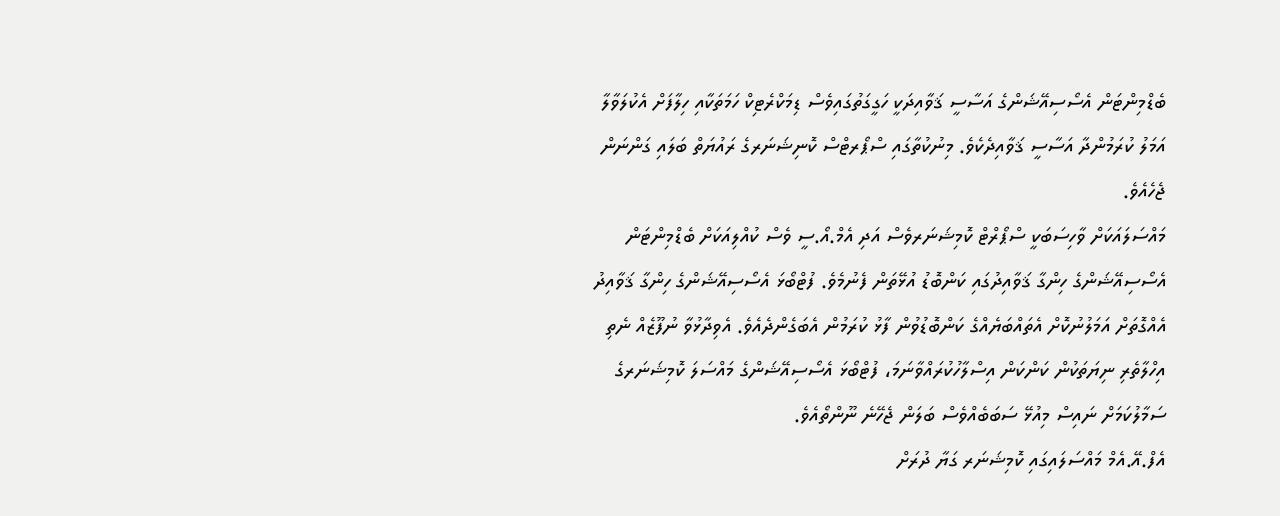ބެޑްމިންޓަން އެސޯސިއޭޝަންގެ އަސާސީ ޤަވާއިދަކީ ހަގީގަތުގައިވެސް ޑިމަކްރެޓިކް ހަމަތަކާއި ހިލާފަށް އެކުލަވާލާ އަމަލު ކުރަމުންދާ އަސާސީ ޤަވާއިދެކެވެ. މިނުކުތާގައި ސްޕޯރޓްސް ކޮނިޝަނަރގެ ރައުޔަތް ބަލައި ގަންނަން ޖެހެއެވެ.
މައްސަލައަކަށް ވާހިސަބަކީ ސްޕޯރްޓް ކޮމިޝަނަރވެސް އަދި އެމް.އޯ.ސީ ވެސް ކުއްލިއަކަށް ބެޑްމިންޓަން އެސޯސިއޭޝަންގެ ހިންގާ ޤަވާއިދުގައި ކަންބޮޑު އުޅޭތަން ފެނުމެވެ. ފުޓްބޯޅަ އެސޯސިއޭޝަންގެ ހިންގާ ޤަވާއިދު އެއްގޮތަށް އަމަލުނުކޮށް އެތައްބަޔެއްގެ ކަންބޮޑުވުން ފާޅު ކުރަމުން އެބަގެންދެއެވެ. އެވިދާޅުވާ ނުފޫޒެއް ނެތި އިހްލާތެރި ނިޔަތަކުން ކަންކަން އިސްލާހުކުރައްވާނަމަ، ފުޓްބޯޅަ އެސޯސިއޭޝަންގެ މައްސަލަ ކޮމިޝަނަރގެ ސަމާލުކަމަށް ނައިސް މިއުޅޭ ސަބަބެއްވެސް ބަލަން ޖެހޭނެ ނޫންތޯއެވެ.
އެފް.އޭ.އެމް މައްސަލައިގައި ކޮމިޝަނަރ ގަޔާ ދުރަށް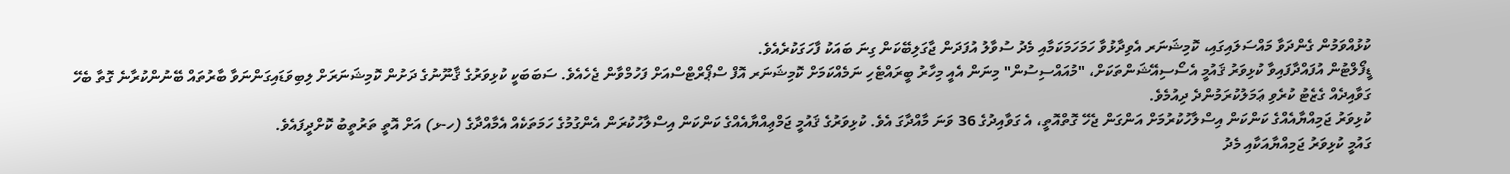ކުޅުއްވަމުން ގެންދަވާ މައްސަލައިގައި، ކޮމިޝަނަރ އެވިދާޅުވާ ހަމަހަމަކަމާއި މެދު ސުވާލު އުފަދަން ޖާގަލިބޭކަން ގިނަ ބައަކު ފާހަގަކުރެއެވެ.
ޑީފޯލްޓުން އުފައްދާފައިވާ ކުޅިވަރު ޤައުމީ އެސޯސިއޭޝަންތަކަށް، "މުއައްސިސުން" މިނަން އެއީ މިހާރު ބީރައްޓެހި ނަމެއްކަމަށް ކޮމިޝަނަރ އޮފް ސްޕޯރްޓްސްއަށް ފަހުމްވާން ޖެހެއެވެ. ސަބަބަކީ ކުޅިވަރުގެ ޤާނޫނުގެ ދަށުން ކޮމިޝަނަރަށް ލިބިވަޑައިގަންނަވާ ބާރުތައް ބޭނުންކުރާނެ ގޮތާ ބެހޭ ގަވާއިދެއް ގެޒެޓު ކުރެވި ޢަމަލުކުރަމުންދެ ދިއުމެވެ.
ކުޅިވަރު ޖަމިއްޔާއެއްގެ ކަންކަން އިސްލާހުކުރުމަށް އަންގަން ޖެހޭ ގޮތްއޮތީ، އެ ގަވާއިދުގެ 36 ވަނަ މާއްދާގަ އެވެ. ކުޅިވަރުގެ ޤައުމީ ޖަމްޢިއްޔާއެއްގެ ކަންކަން އިސްލާހުކުރަން އެންގުމުގެ ހަމަތަކެއް އެމާއްދާގެ (ހ-ޅ) އަށް އޮތީ ތަރުތީބު ކޮށްދީފައެވެ.
ގައުމީ ކުޅިވަރު ޖަމިއްޔާއަކާއި މެދު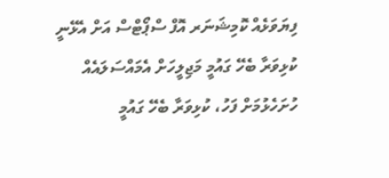ފިޔަވަޅެއް ކޮމިޝަނަރ އޮފް ސްޕޯޓްސް އަށް އެޅޭނީ ކުޅިވަރާ ބެހޭ ގައުމީ މަޖިލީހަށް އެމައްސަލައެއް ހުށަހެޅުމަށް ފަހު، ކުޅިވަރާ ބެހޭ ގައުމީ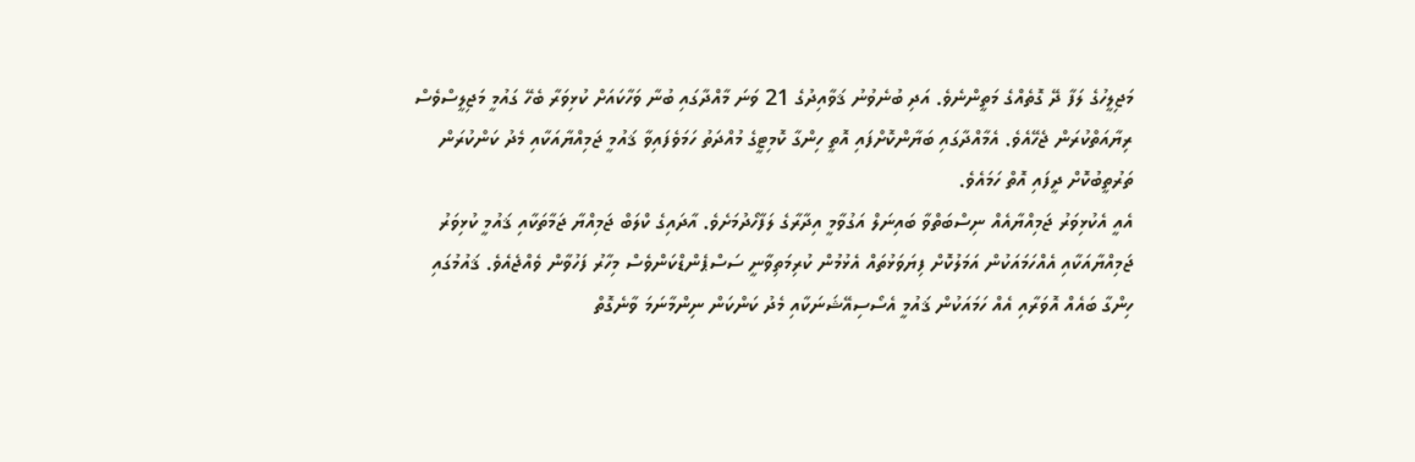މަޖިލީހުގެ ލަފާ ދޭ ގޮތެއްގެ މަތީންނެވެ. އަދި ބުނެވުނު ޤަވާއިދުގެ 21 ވަނަ މާއްދާގައި ބުނާ ވަހާކައަށް ކުޅިވަރާ ބެހޭ ގައުމީ މަޖިލީސްވެސް ރިޔާއަތްކުރަން ޖެހޭއެވެ. އެމާއްދާގައި ބަޔާންކޮށްފައި އޮތީ ހިންގާ ކޮމިޓީގެ މުއްދަތު ހަމަވެފައިވާ ޤައުމީ ޖަމިއްޔާއަކާއި މެދު ކަންކުރަން ތަރުތީބުކޮށް ދީފައި އޮތް ހަމައެވެ.
އެއީ އެކުޅިވަރު ޖަމިއްޔާއެއް ނިސްބަތްވާ ބައިނަލް އަގުވާމީ އިދާރާގެ ލަފާހޯދުމަށެވެ. އާދައިގެ ކްލަބް ޖަމިއްޔާ ޖަމާތަކާއި ޤައުމީ ކުޅިވަރު ޖަމިއްޔާއަކާއި އެއްހަމައަކުން އަމަލުކޮށް ފިޔަވަޅުތައް އެޅުމުން ކުރިމަތިވާނީ ސަސްޕެންޑްކަންވެސް މިހާރު ފަހުވާން ވެއްޖެއެވެ. ޤައުމުގައި ހިންގާ ބައެއް އޮވަރާއި އެއް ހަމައަކުން ޤައުމީ އެސޯސިއޭޝަނަކާއި މެދު ކަންކަން ނިންމާނަމަ ވާނެގޮތް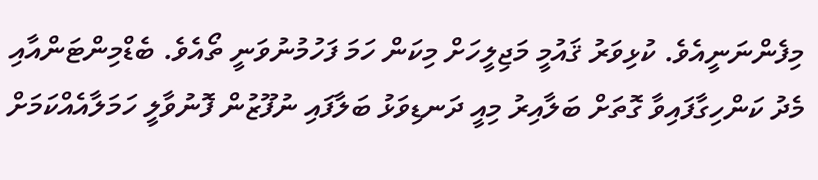މިފެންނަނީއެވެ. ކުޅިވަރު ޤައުމީ މަޖިލީހަށް މިކަން ހަމަ ފަހުމުނުވަނީ ތޯއެވެ. ބެޑްމިންޓަންއާއި މެދު ކަންހިގާފައިވާ ގޮތަށް ބަލާއިރު މިއީ ދަނޑިވަޅު ބަލާފައި ނުފޫޒުން ފޮނުވާލީ ހަމަލާއެއްކަމަށް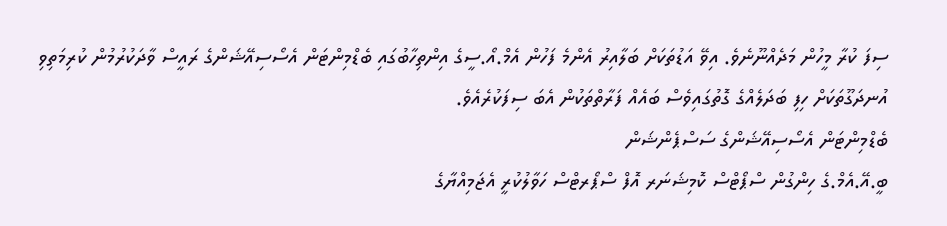ސިފަ ކުރާ މީހުން މަދެއްނޫނެވެ. އިވޭ އަޑުތަކަށް ބަލާއިރު އެންމެ ފަހުން އެމް.އޯ.ސީގެ އިންތިހާބުގައި ބެޑްމިންޓަން އެސޯސިއޭޝަންގެ ރައީސް ވާދަކުރުމުން ކުރިމަތިވި އުނދަގޫތަކަށް ހިފި ބަދަލެއްގެ ގޮތުގައިވެސް ބައެއް ފަރާތްތަކުން އެބަ ސިފަކުރެއެވެ.
ބެޑްމިންޓަން އެސޯސިއޭޝަންގެ ސަސްޕެންޝަން
ބީ.އޭ.އެމް.ގެ ހިންގުން ސްޕޯޓްސް ކޮމިޝަނަރ އޮފް ސްޕޯރޓްސް ހަވާލުކުރީ އެޖަމިއްޔާގެ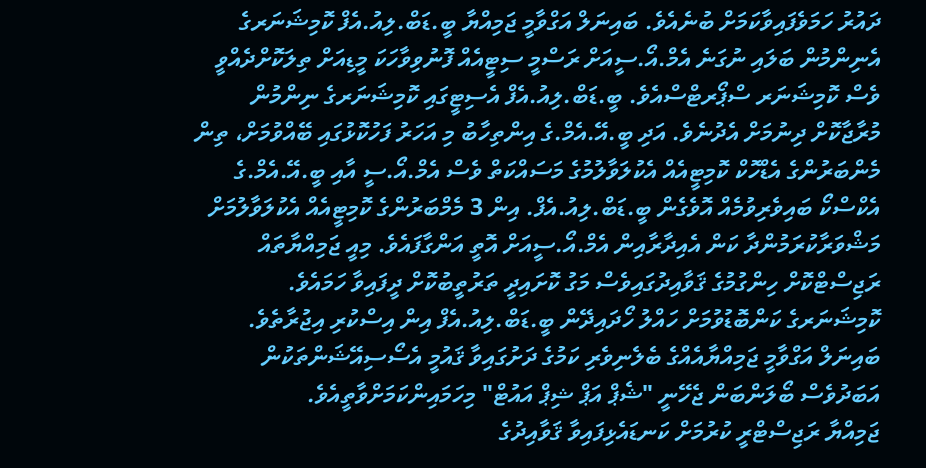ދައުރު ހަމަވެފައިވާކަމަށް ބުނެއެވެ. ބައިނަލް އަގްވާމީ ޖަމިއްޔާ ބީ.ޑަބް.ލިއު.އެފް ކޮމިޝަނަރގެ އެނިންމުން ބަލައި ނުގަނެ އެމް.އޯ.ސީއަށް ރަސްމީ ސިޓީއެއް ފޮނުވިވާހަކަ މީޑިއަށް ތިލަކޮށްދެއްވީ ވެސް ކޮމިޝަނަރ ސްޕޯރޓްސްއެވެ. ބީ.ޑަބް.ލިއު.އެފް އެސިޓީގައި ކޮމިޝަނަރގެ ނިންމުން މުރާޖާކޮށް ދިނުމަށް އެދުނެވެ. އަދި ބީ.އޭ.އެމް.ގެ އިންތިހާބު މި އަހަރު ފަހުކޮޅުގައި ބޭއްވުމަށް، ތިން މެންބަރުންގެ އެޑްހޮކް ކޮމިޓީއެއް އެކުލަވާލުމުގެ މަސައްކަތް ވެސް އެމް.އޯ.ސީ އާއި ބީ.އޭ.އެމް.ގެ އެކްސްކޯ ބައިވެރިވުމެއް އޮވެގެން ބީ.ޑަބް.ލިއު.އެފް. އިން 3 މެމްބަރުންގެ ކޮމިޓީއެއް އެކުލަވާލުމަށް މަޝްވަރާކުރަމުންދާ ކަން އެއިދާރާއިން އެމް.އޯ.ސީއަށް އޮތީ އަންގާފައެވެ. މިއީ ޖަމިއްޔާތައް ރަޖިސްޓްކޮށް ހިންގުމުގެ ޤަވާއިދުގައިވެސް މަގު ކޮށައިދީ ތަރުތީބުކޮށް ދީފައިވާ ހަމައެވެ.
ކޮމިޝަނަރގެ ކަންބޮޑުވުމަށް ހައްލު ހޯދައިދޭން ބީ.ޑަބް.ލިއު.އެފް އިން އިސްކުރި އިޖުރާތެވެ. ބައިނަލް އަގްވާމީ ޖަމިއްޔާއެއްގެ ބެލެނިވެރި ކަމުގެ ދަށުގައިވާ ޤައުމީ އެސޯސިއޭޝަންތަކުން އަބަދުވެސް ބޯލަންބަން ޖެހޭނީ "ޝެޕް އަޕް ޝިޕް އައުޓް" މިހަމައިންކަމަށްވާތީއެވެ.
ޖަމިއްޔާ ރަޖިސްޓްރީ ކުރުމަށް ކަނޑައެޅިފައިވާ ޤަވާއިދުގެ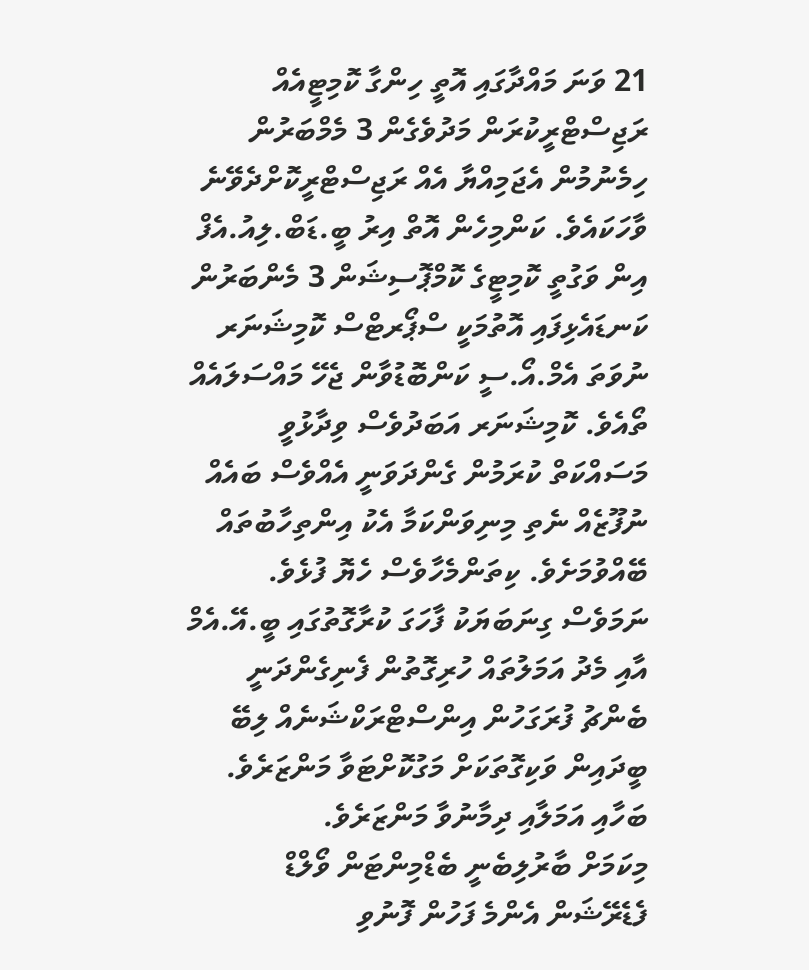21 ވަނަ މައްދާގައި އޮތީ ހިންގާ ކޮމިޓީއެއް ރަޖިސްޓްރީކުރަން މަދުވެގެން 3 މެމްބަރުން ހިމެނުމުން އެޖަމިއްޔާ އެއް ރަޖިސްޓްރީކޮށްދެވޭނެ ވާހަކައެވެ. ކަންމިހެން އޮތް އިރު ބީ.ޑަބް.ލިއު.އެފް އިން ވަގުތީ ކޮމިޓީގެ ކޮމްޕޮސިޝަން 3 މެންބަރުން ކަނޑައެޅިފައި އޮތުމަކީ ސްޕޯރޓްސް ކޮމިޝަނަރ ނުވަތަ އެމް.އޯ.ސީ ކަންބޮޑުވާން ޖެހޭ މައްސަލައެއް ތޯއެވެ. ކޮމިޝަނަރ އަބަދުވެސް ވިދާޅުވީ މަސައްކަތް ކުރަމުން ގެންދަވަނީ އެއްވެސް ބައެއް ނުފޫޒެއް ނެތި މިނިވަންކަމާ އެކު އިންތިހާބުތައް ބޭއްވުމަށެވެ. ކިތަންމެހާވެސް ހެޔޮ ފުޅެވެ. ނަމަވެސް ގިނަބަޔަކު ފާހަގަ ކުރާގޮތުގައި ބީ.އޭ.އެމް އާއި މެދު އަމަލުތައް ހުރިގޮތުން ފެނިގެންދަނީ ބެންޗު ފުރަގަހުން އިންސްޓްރަކްޝަނެއް ލިބޭ ބީދައިން ވަކިގޮތަކަށް މަގުކޮށްޓަވާ މަންޒަރެވެ. ބަހާއި އަމަލާއި ދިމާނުވާ މަންޒަރެވެ.
މިކަމަށް ބާރުލިބެނީ ބެޑްމިންޓަން ވޯލްޑް ފެޑެރޭޝަން އެންމެ ފަހުން ފޮނުވި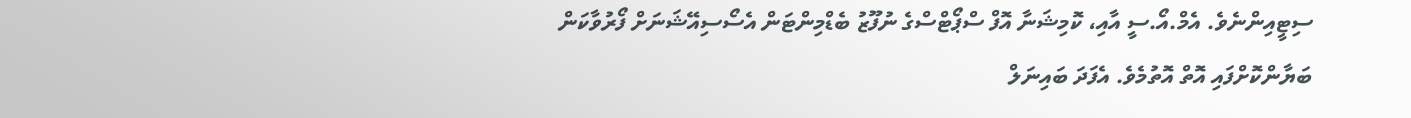ސިޓީއިންނެވެ. އެމް.އޯ.ސީ އާއި، ކޮމިޝަނާ އޮފް ސްޕޯޓްސްގެ ނުފޫޒު ބެޑްމިންޓަން އެސޯސިއޭޝަނަށް ފޯރުވާކަން ބަޔާންކޮށްފައި އޮތް އޮތުމެވެ. އެފަދަ ބައިނަލް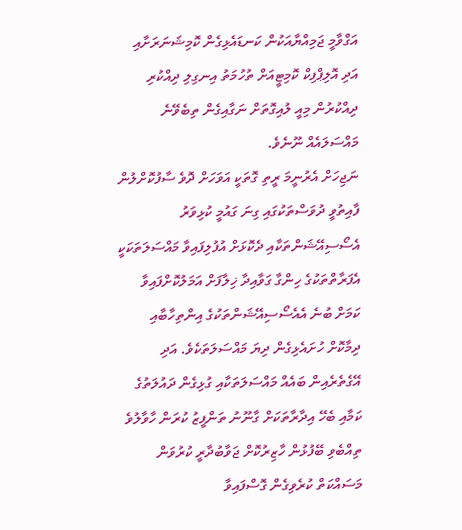އަގްވާމީ ޖަމިއްޔާއަކުން ކަނޑައެޅިގެން ކޮމިޝަނަރަށާއި އަދި އޮލިޕްފިކް ކޮމިޓީއަށް ތުހުމަތު އިނގިލި ދިއްކުރި ދިއްކުރުން މިއީ ލުއިގޮތަށް ނަގާއިގެން ތިބެވޭނެ މައްސަލައެއް ނޫނެވެ.
ނަޖިހަށް އެރުނީމަ ރީތި ގޮތަކީ އަވަހަށް ދޮވެ ސާފުކޮށްލުން
ފާއިތުވީ ދުވަސްތަކުގައި ގިނަ ގައުމީ ކުޅިވަރު އެސޯސިއޭޝަންތަކާއި ދެކޮޅަށް އުފުލިފައިވާ މައްސަލަތަކަކީ އެފަރާތްތަކުގެ ހިންގާ ގަވާއިދާ ޚިލާފަށް އަމަލުކޮށްފައިވާ ކަމަށް ބުނެ އެއެސޯސިއޭޝަންތަކުގެ އިންތިހާބާއި ދިމާކޮށް ހުށައެޅިގެން ދިޔަ މައްސަލަތަކެވެ. އަދި އޭގެތެރެއިން ބައެއް މައްސަލަތަކާއި ގުޅިގެން ދައުލަތުގެ ކަމާއި ބެހޭ އިދާރާތަކަށް ގާނޫނު ތަންފީޒު ކުރަން ހާވާލުވެ ތިއްބެވި ބޭފުޅުން ހާޒިރުކޮށް ޖަވާބުދާރީ ކުރުވަން މަސައްކަތް ކުރެވިގެން ގޮސްފައިވާ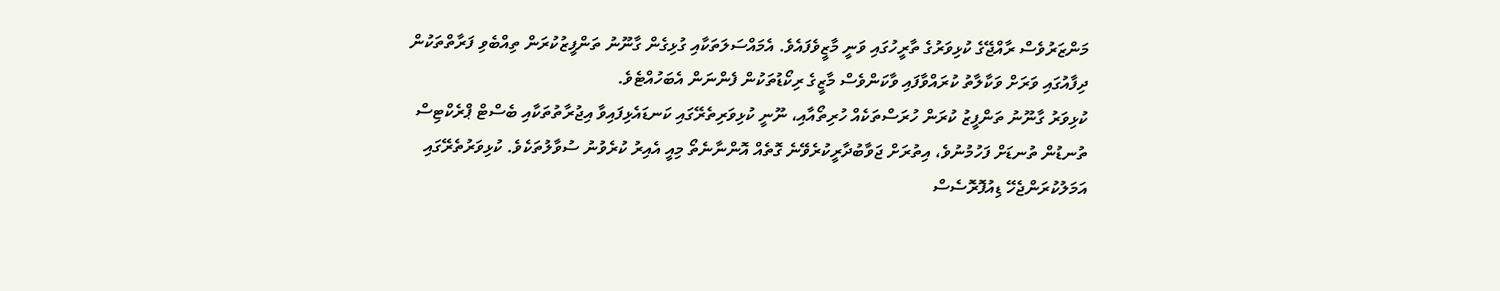މަންޒަރުވެސް ރާއްޖޭގެ ކުޅިވަރުގެ ތާރީހުގައި ވަނީ މާޒީވެފައެވެ. އެމައްސަލަތަކާއި ގުޅިގެން ގާނޫނު ތަންފީޒުކުރަން ތިއްބެވި ފަރާތްތަކުން ދިފާއުގައި ވަރަށް ވަކާލާތު ކުރައްވާފައި ވާކަންވެސް މާޒީގެ ރިކޯޑުތަކުން ފެންނަން އެބަހުއްޓެވެ.
ކުޅިވަރު ގާނޫނު ތަންފީޒު ކުރަން ހުރަސްތަކެއް ހުރިތޯއާއި، ނޫނީ ކުޅިވަރިތެރޭގައި ކަނޑައެޅިފައިވާ އިޖުރާތުތަކާއި ބެސްޓް ޕްރެކްޓިސް ތުނޑުން ތުނޑަށް ފަހުމުނުވެ، އިތުރަށް ޖަވާބުދާރީކުރެވޭނެ ގޮތެއް އޮންނާނެތޯ މިއީ އެއިރު ކުރެވުނު ސުވާލުތަކެވެ. ކުޅިވަރުތެރޭގައި އަމަލުކުރަންޖެހޭ ޑިއުފޮރޮސެސް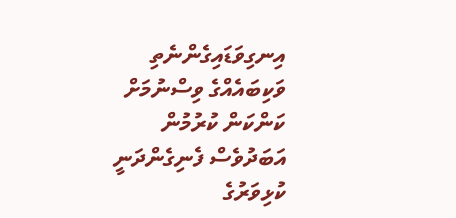އިނގިވަޑައިގެންނެތި ވަކިބައެއްގެ ވިސްނުމަށް ކަންކަން ކުރުމުން އަބަދުވެސް ފެނިގެންދަނީ ކުޅިވަރުގެ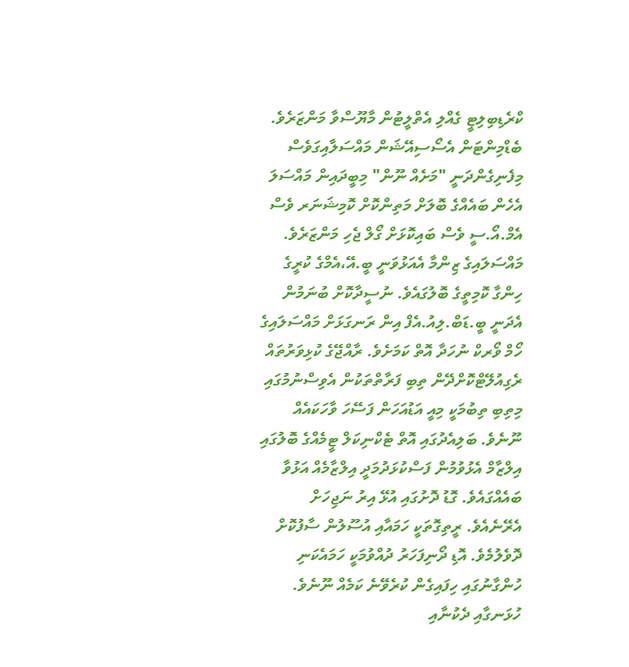ކްރެޑިބިލިޓީ ގެއްލި އެތްލީޓުން މާޔޫސްވާ މަންޒަރެވެ. ބެޑްމިންޓަން އެސޯސިއޭޝަން މައްސަލާއިގަވެސް މިފެނިގެންދަނީ "މަށެއް ނޫން" މިބީދައިން މައްސަލަ އެހެން ބައެއްގެ ބޮލަށް މަތިންކޮށް ކޮމިޝަނަރ ވެސް އެމް.އޯ.ސީ ވެސް ބައިކޮޅަށް ގޯލް ޖެހި މަންޒަރެވެ.
މައްސަލައިގެ ޒިންމާ އެއަޅުވަނީ ބީ.އޭ،އެމްގެ ކުރީގެ ހިންގާ ކޮމިތީގެ ބޮލުގައެވެ. ނުސީދާކޮށް ބުނަމުން އެދަނީ ބީ.ޑަބް.ލިއު.އެފް އިން ރަނގަޅަށް މައްސަލައިގެ ހޯމް ވޯރކް ނުހަދާ އޮތް ކަމަށެވެ. ރާއްޖޭގެ ކުޅިވަރުތައް ރެގިއުލޭޓްކޮށްދޭން ތިބި ފަރާތްތަކުން އެވިސްނުމުގައި މިތިބި ތިބުމަކީ މިއީ އަޑުއަހަން ފަސޭހަ ވާހަކައެއް ނޫނެވެ. ބަލިއެދުގައި އޮތް ޓެކްނިކަލް ޓީމެއްގެ ބޮލުގައި އިލްޒާމް އެޅުވުމުން ފަސްކުޅަދުމަދީ އިލްޒާމެއް އަޅުވާ ބައެއްގައެވެ. ގޮޑު ދޮށުގައި އުޅޭ އިރު ނަޖިހަށް އެރޭނެއެވެ. ރީތިގޮތަކީ ހަމައާއި އުސޫލުން ސާފުކޮށް ދޮވެލުމެވެ. އޮޑި ދޯނިފަހަރު ދުއްވުމަކީ ހަމައެކަނި ހުންގާނުގައި ހިފައިގެން ކުރެވޭނެ ކަމެއް ނޫނެވެ.
ހުޅަނގާއި ދެކުނާއި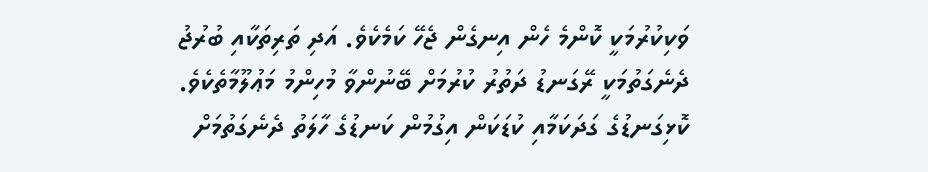ވަކިކުރުމަކީ ކޮންމެ ހެން އިނގެން ޖެހޭ ކަމެކެވެ. އަދި ތަރިތަކާއި ބުރުޖު ދެނެގަތުމަކީ ރޭގަނޑު ދަތުރު ކުރުމަށް ބޭނުންވާ މުހިންމު މަޢުލޫމާތެކެވެ. ކޮޅިގަނޑުގެ ގަދަކަމާއި ކުޑަކަން އިގުމުން ކަނޑުގެ ހާލަތު ދެނެގަތުމަށް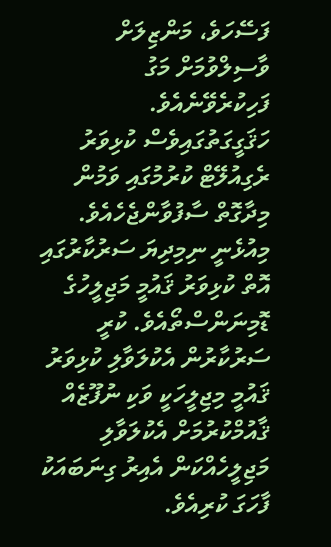ފަސޭހަވެ، މަންޒިލަށް ވާސިލްވުމަށް މަގު ފަހިކުރެވޭނެއެވެ. ހަޤަގީގަތުގައިވެސް ކުޅިވަރު ރެގިއުލޭޓް ކުރުމުގައި ވަމުން މިދާގޮތް ސާފުވާންޖެހެއެވެ. މިއުޅެނީ ނިމިދިޔަ ސަރުކާރުގައި އޮތް ކުޅިވަރު ޤައުމީ މަޖިލީހުގެ ޑޮމިނަންސްތޯއެވެ. ކުރީ ސަރުކާރުން އެކުލަވާލި ކުޅިވަރު ޤައުމީ މިޖިލީހަކީ ވަކި ނުފޫޒެއް ޤާއުމްކުރުމަށް އެކުލަވާލި މަޖިލީހެއްކަން އެއިރު ގިނަބައަކު ފާހަގަ ކުރިއެވެ.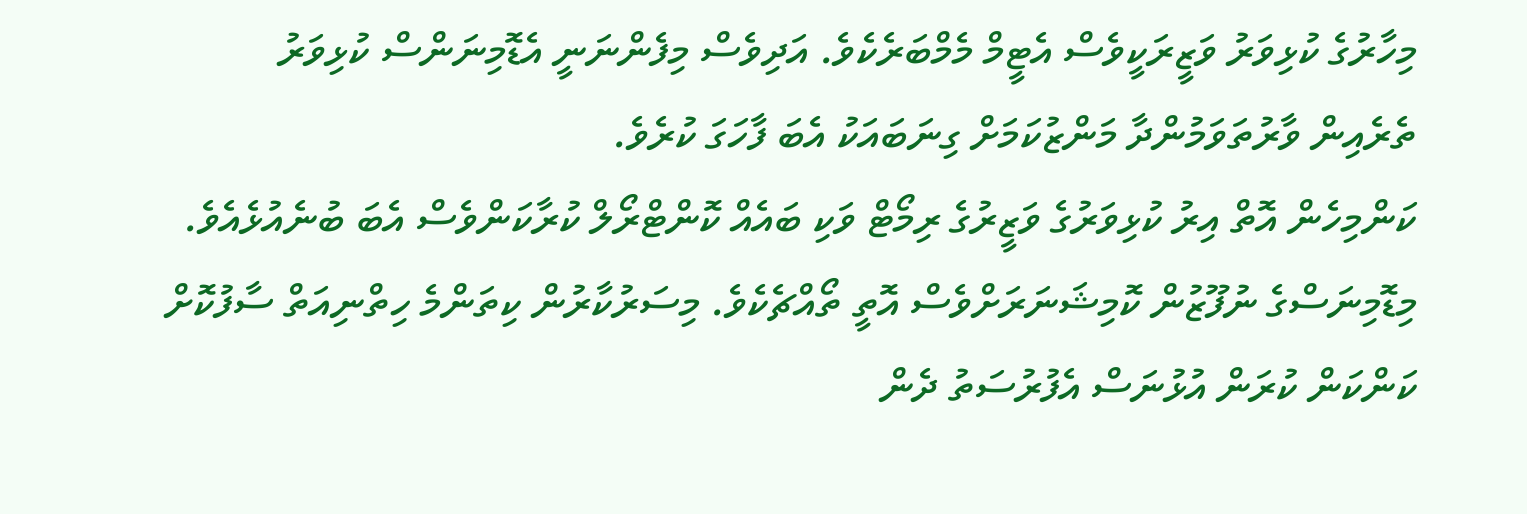މިހާރުގެ ކުޅިވަރު ވަޒީރަކީވެސް އެޓީމް މެމްބަރެކެވެ. އަދިވެސް މިފެންނަނީ އެޑޮމިނަންސް ކުޅިވަރު ތެރެއިން ވާރުތަވަމުންދާ މަންޒުކަމަށް ގިނަބައަކު އެބަ ފާހަގަ ކުރެވެ.
ކަންމިހެން އޮތް އިރު ކުޅިވަރުގެ ވަޒީރުގެ ރިމޯޓް ވަކި ބައެއް ކޮންޓްރޯލް ކުރާކަންވެސް އެބަ ބުނެއުޅެއެވެ. މިޑޮމިނަސްގެ ނުފޫޒުން ކޮމިޝަނަރަށްވެސް އޮތީ ތޯއްޗެކެވެ. މިސަރުކާރުން ކިތަންމެ ހިތްނިއަތް ސާފުކޮށް ކަންކަން ކުރަން އުޅުނަސް އެފުރުސަތު ދެން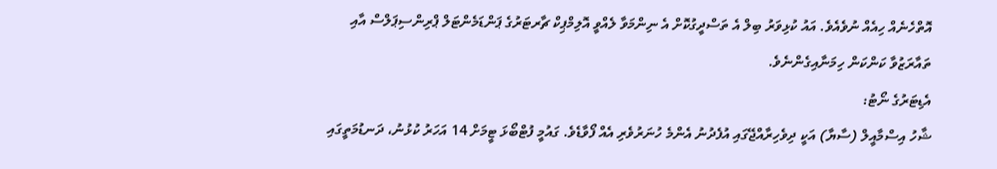އޮތްހެނެއް ހިއެއް ނުވެއެވެ. އައު ކުޅިވަރު ބިލް އެ ތަސްދީގުކޮށް އެ ނިންމަވާ ލެއްވީ އޮލިމްޕިކް ޗާރޓަރުގެ ޕަންޑަމެންޓަލް ޕްރިންސިޕަލްސް އާއި ތައާރަޒުވާ ކަންކަން ހިމަނާއިގެންނެވެ.
އެޑިޓަރުގެ ނޯޓު:
ޝާހު އިސްމާއީލް (ސާޔާ) އަކީ ދިވެހިރާއްޖޭގައި އުފެދުނު އެންމެ ހުނަރުވެރި އެއް ފޯވާޑެވެ. ގައުމީ ފުޓްބޯޅަ ޓީމަށް 14 އަހަރު ކުޅުނު، ދަނޑުމަތީގައި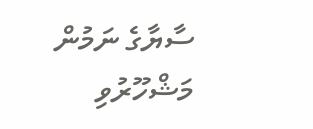ސާޔާގެ ނަމުން މަޝްހޫރުވި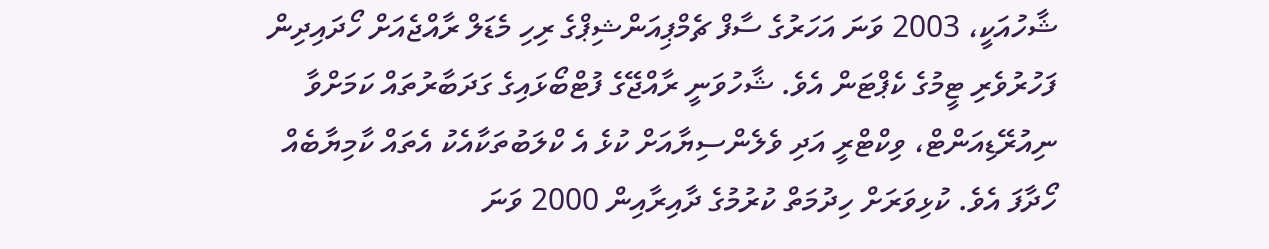ޝާހުއަކީ، 2003 ވަނަ އަހަރުގެ ސާފް ޗެމްޕިއަންޝިޕްގެ ރިހި މެޑަލް ރާއްޖެއަށް ހޯދައިދިން ފަހުރުވެރި ޓީމުގެ ކެޕްޓަން އެވެ. ޝާހުވަނީ ރާއްޖޭގެ ފުޓްބޯޅައިގެ ގަދަބާރުތައް ކަމަށްވާ ނިއުރޭޑިއަންޓް، ވިކްޓްރީ އަދި ވެލެންސިޔާއަށް ކުޅެ އެ ކްލަބުތަކާއެކު އެތައް ކާމިޔާބެއް ހޯދާފަ އެވެ. ކުޅިވަރަށް ހިދުމަތް ކުރުމުގެ ދާއިރާއިން 2000 ވަނަ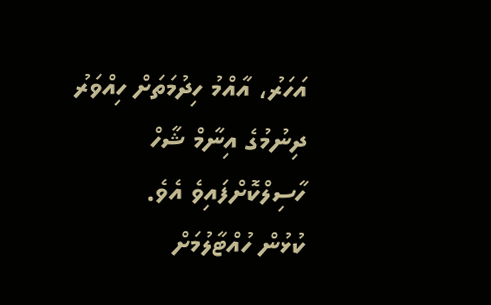އަހަރު، އާއްމު ހިދުމަތަށް ހިއްވަރު ދިނުމުގެ އިނާމް ޝާހް ހާސިލްކޮށްފައިވެ އެވެ.
ކުޅުން ހުއްޓާލުމަށް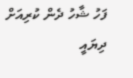ފަހު ޝާހު ދެން ކުރިއަށް ދިޔައީ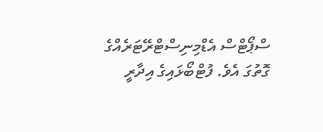ސްޕޯޓްސް އެޑްމިނިސްޓްރޭޓަރެއްގެ ގޮތުގަ އެވެ. ފުޓްބޯޅައިގެ އިދާރީ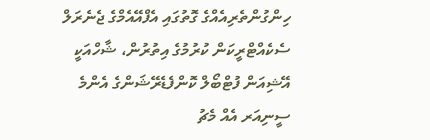ހިންގުންތެރިއެއްގެ ގޮތުގައި އެފްއޭއެމްގެ ޖެނެރަލް ސެކެއްޓްރީކަން ކުރުމުގެ އިތުރުން، ޝާހްއަކީ އޭޝިއަން ފުޓްބޯލް ކޮންފެޑެރޭޝަންގެ އެންމެ ސީނިއަރ އެއް މެޗު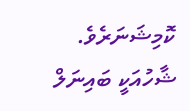ކޮމިޝަނަރެވެ. ޝާހުއަކީ ބައިނަލް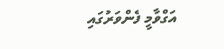އަގްވާމީ ފެންވަރުގައި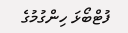ފުޓްބޯޅަ ހިންގުމުގެ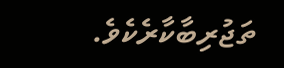ތަޖުރިބާކާރެކެވެ.